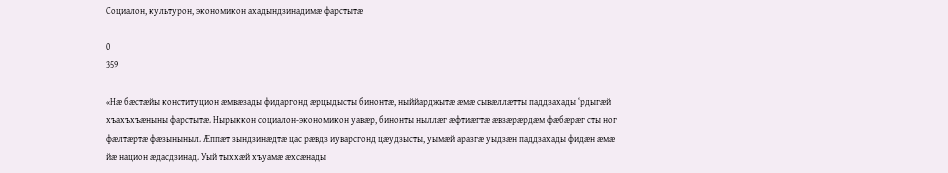Социалон, культурон, экономикон ахадындзинадимӕ фарстытӕ

0
359

«Нӕ бӕстӕйы конституцион ӕмвӕзады фидаргонд ӕрцыдысты бинонтӕ, ныййарджытӕ ӕмӕ сывӕллӕтты паддзахады ‘рдыгӕй хъахъхъӕныны фарстытӕ. Нырыккон социалон-экономикон уавӕр, бинонты ныллӕг ӕфтиӕгтӕ ӕвзӕрӕрдӕм фӕбӕрӕг сты ног фӕлтӕртӕ фӕзыныныл. Ӕппӕт зындзинӕдтӕ цас рӕвдз иуварсгонд цӕудзысты, уымӕй аразгӕ уыдзӕн паддзахады фидӕн ӕмӕ йӕ национ ӕдасдзинад. Уый тыххӕй хъуамӕ ӕхсӕнады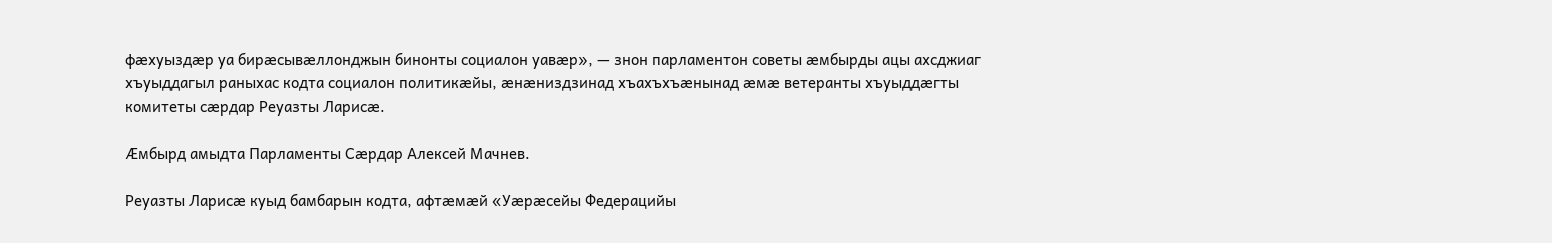фӕхуыздӕр уа бирӕсывӕллонджын бинонты социалон уавӕр», — знон парламентон советы ӕмбырды ацы ахсджиаг хъуыддагыл раныхас кодта социалон политикӕйы, ӕнӕниздзинад хъахъхъӕнынад ӕмӕ ветеранты хъуыддӕгты комитеты сӕрдар Реуазты Ларисӕ.

Ӕмбырд амыдта Парламенты Сӕрдар Алексей Мачнев.

Реуазты Ларисӕ куыд бамбарын кодта, афтӕмӕй «Уӕрӕсейы Федерацийы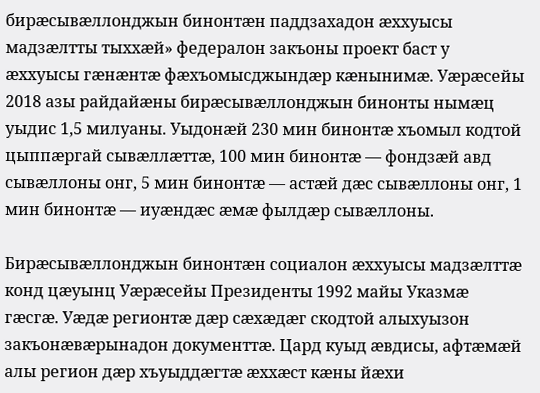бирӕсывӕллонджын бинонтӕн паддзахадон ӕххуысы мадзӕлтты тыххӕй» федералон закъоны проект баст у ӕххуысы гӕнӕнтӕ фӕхъомысджындӕр кӕнынимӕ. Уӕрӕсейы 2018 азы райдайӕны бирӕсывӕллонджын бинонты нымӕц уыдис 1,5 милуаны. Уыдонӕй 230 мин бинонтӕ хъомыл кодтой цыппӕргай сывӕллӕттӕ, 100 мин бинонтӕ — фондзӕй авд сывӕллоны онг, 5 мин бинонтӕ — астӕй дӕс сывӕллоны онг, 1 мин бинонтӕ — иуӕндӕс ӕмӕ фылдӕр сывӕллоны.

Бирӕсывӕллонджын бинонтӕн социалон ӕххуысы мадзӕлттӕ конд цӕуынц Уӕрӕсейы Президенты 1992 майы Указмӕ гӕсгӕ. Уӕдӕ регионтӕ дӕр сӕхӕдӕг скодтой алыхуызон закъонӕвӕрынадон документтӕ. Цард куыд ӕвдисы, афтӕмӕй алы регион дӕр хъуыддӕгтӕ ӕххӕст кӕны йӕхи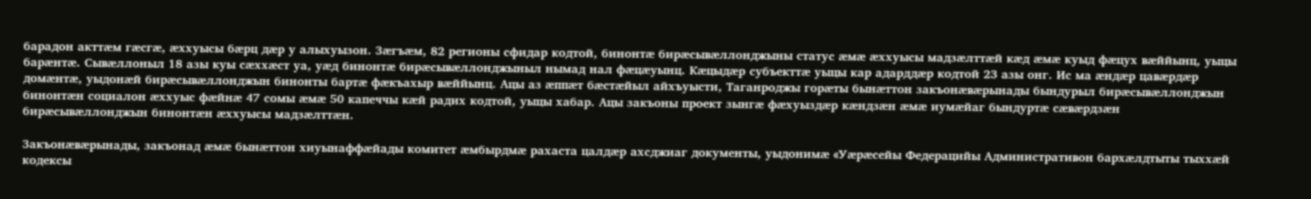барадон акттӕм гӕсгӕ, ӕххуысы бӕрц дӕр у алыхуызон. Зӕгъӕм, 82 регионы сфидар кодтой, бинонтӕ бирӕсывӕллонджыны статус ӕмӕ ӕххуысы мадзӕлттӕй кӕд ӕмӕ куыд фӕцух вӕййынц, уыцы барӕнтӕ. Сывӕллоныл 18 азы куы сӕххӕст уа, уӕд бинонтӕ бирӕсывӕллонджыныл нымад нал фӕцӕуынц. Кӕцыдӕр субъекттӕ уыцы кар адарддӕр кодтой 23 азы онг. Ис ма ӕндӕр цавӕрдӕр домӕнтӕ, уыдонӕй бирӕсывӕллонджын бинонты бартӕ фӕкъахыр вӕййынц. Ацы аз ӕппӕт бӕстӕйыл айхъуысти, Таганроджы горӕты бынӕттон закъонӕвӕрынады бындурыл бирӕсывӕллонджын бинонтӕн социалон ӕххуыс фӕйнӕ 47 сомы ӕмӕ 50 капеччы кӕй радих кодтой, уыцы хабар. Ацы закъоны проект зынгӕ фӕхуыздӕр кӕндзӕн ӕмӕ иумӕйаг бындуртӕ сӕвӕрдзӕн бирӕсывӕллонджын бинонтӕн ӕххуысы мадзӕлттӕн.

Закъонӕвӕрынады, закъонад ӕмӕ бынӕттон хиуынаффӕйады комитет ӕмбырдмӕ рахаста цалдӕр ахсджиаг документы, уыдонимӕ «Уӕрӕсейы Федерацийы Административон бархӕлдтыты тыххӕй кодексы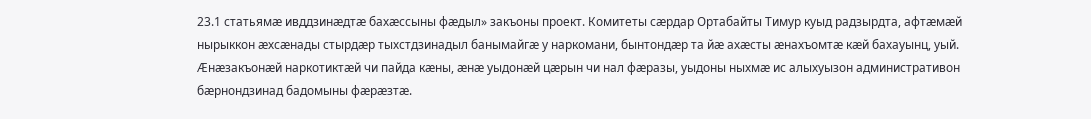23.1 статьямӕ ивддзинӕдтӕ бахӕссыны фӕдыл» закъоны проект. Комитеты сӕрдар Ортабайты Тимур куыд радзырдта, афтӕмӕй нырыккон ӕхсӕнады стырдӕр тыхстдзинадыл банымайгӕ у наркомани, бынтондӕр та йӕ ахӕсты ӕнахъомтӕ кӕй бахауынц, уый. Ӕнӕзакъонӕй наркотиктӕй чи пайда кӕны, ӕнӕ уыдонӕй цӕрын чи нал фӕразы, уыдоны ныхмӕ ис алыхуызон административон бӕрнондзинад бадомыны фӕрӕзтӕ.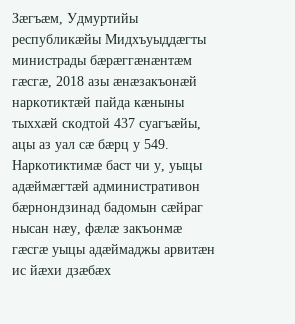Зӕгъӕм, Удмуртийы республикӕйы Мидхъуыддӕгты министрады бӕрӕггӕнӕнтӕм гӕсгӕ, 2018 азы ӕнӕзакъонӕй наркотиктӕй пайда кӕныны тыххӕй скодтой 437 суагъӕйы, ацы аз уал сӕ бӕрц у 549. Наркотиктимӕ баст чи у, уыцы адӕймӕгтӕй административон бӕрнондзинад бадомын сӕйраг нысан нӕу, фӕлӕ закъонмӕ гӕсгӕ уыцы адӕймаджы арвитӕн ис йӕхи дзӕбӕх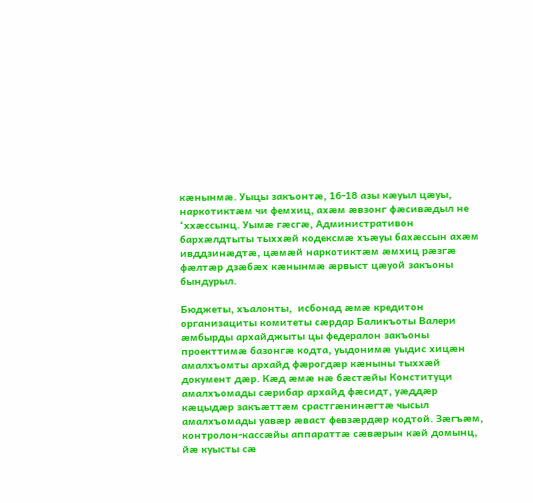кӕнынмӕ. Уыцы закъонтӕ, 16-18 азы кӕуыл цӕуы, наркотиктӕм чи фемхиц, ахӕм ӕвзонг фӕсивӕдыл не ‘ххӕссынц. Уымӕ гӕсгӕ, Административон бархӕлдтыты тыххӕй кодексмӕ хъӕуы бахӕссын ахӕм ивддзинӕдтӕ, цӕмӕй наркотиктӕм ӕмхиц рӕзгӕ фӕлтӕр дзӕбӕх кӕнынмӕ ӕрвыст цӕуой закъоны бындурыл.

Бюджеты, хъалонты,  исбонад ӕмӕ кредитон организациты комитеты сӕрдар Баликъоты Валери ӕмбырды архайджыты цы федералон закъоны проекттимӕ базонгӕ кодта, уыдонимӕ уыдис хицӕн амалхъомты архайд фӕрогдӕр кӕныны тыххӕй документ дӕр. Кӕд ӕмӕ нӕ бӕстӕйы Конституци амалхъомады сӕрибар архайд фӕсидт, уӕддӕр кӕцыдӕр закъӕттӕм срастгӕнинӕгтӕ чысыл амалхъомады уавӕр ӕваст февзӕрдӕр кодтой. Зӕгъӕм, контролон-кассӕйы аппараттӕ сӕвӕрын кӕй домынц, йӕ куысты сӕ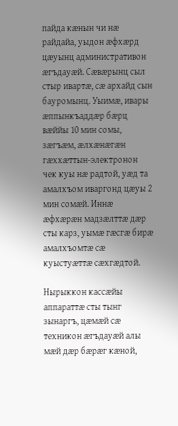пайда кӕнын чи нӕ райдайа, уыдон ӕфхӕрд цӕуынц административон ӕгъдауӕй. Сӕвӕрынц сыл стыр ивартӕ, сӕ архайд сын бауромынц. Уыимӕ, ивары ӕппынкъаддӕр бӕрц вӕййы 10 мин сомы, зӕгъӕм, ӕлхӕнӕгӕн гӕххӕттын-электронон чек куы нӕ радтой, уӕд та амалхъом иваргонд цӕуы 2 мин сомӕй. Иннӕ ӕфхӕрӕн мадзӕлттӕ дӕр сты карз, уымӕ гӕсгӕ бирӕ амалхъомтӕ сӕ куыстуӕттӕ сӕхгӕдтой.

Нырыккон кассӕйы аппараттӕ сты тынг зынаргъ, цӕмӕй сӕ техникон ӕгъдауӕй алы мӕй дӕр бӕрӕг кӕной,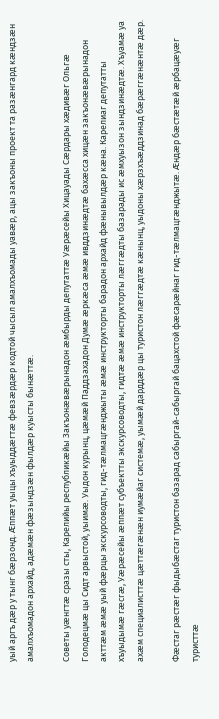уый аргъ дӕр у тынг бӕрзонд. Ӕппӕт уыцы хъуыддӕгтӕ февзӕрдӕр кодтой чысыл амалхъомады уавӕр, ацы закъоны проект та разӕнгард кӕндзӕн амалхъомадон архайд, адӕмӕн фӕзындзӕн фылдӕр куысты бынӕттӕ.

Советы уӕнгтӕ сразы сты, Карелийы республикӕйы Закъонӕвӕрынадон ӕмбырды депутаттӕ Уӕрӕсейы Хицауады Сӕрдары хӕдивӕг Ольгӕ Голодецмӕ цы Сидт арвыстой, уыимӕ. Уыдон курынц, цӕмӕй Паддзахадон Думӕ ӕркӕса ӕмӕ ивддзинӕдтӕ бахӕсса хицӕн закъонӕвӕрынадон акттӕм ӕмӕ уый фӕрцы экскурсоводты, гид-тӕлмацгӕнджыты ӕмӕ инструкторты барадон архайд фӕнывылдӕр кӕна. Карелиаг депутатты хъуыдымӕ гӕсгӕ, Уӕрӕсейы ӕппӕт субъектты экскурсоводты, гидтӕ ӕмӕ инструкторты лӕггӕдты базарады ис ӕмхуызон зындзинӕдтӕ. Хъуамӕ уа ахӕм специалисттӕ цӕттӕгӕнӕн иумӕйаг системӕ, уымӕй дарддӕр цы туристон лӕггӕдтӕ кӕнынц, уыдоны хӕрзхъӕддзинад бӕрӕггӕнӕнтӕ дӕр.

Фӕстаг рӕстӕг фыдыбӕстаг туристон базарад сабыргай-сабыргай бацахстой фӕсарӕйнаг гид-тӕлмацгӕнджытӕ. Ӕндӕр бӕстӕтӕй ӕрбацӕуӕг туристтӕ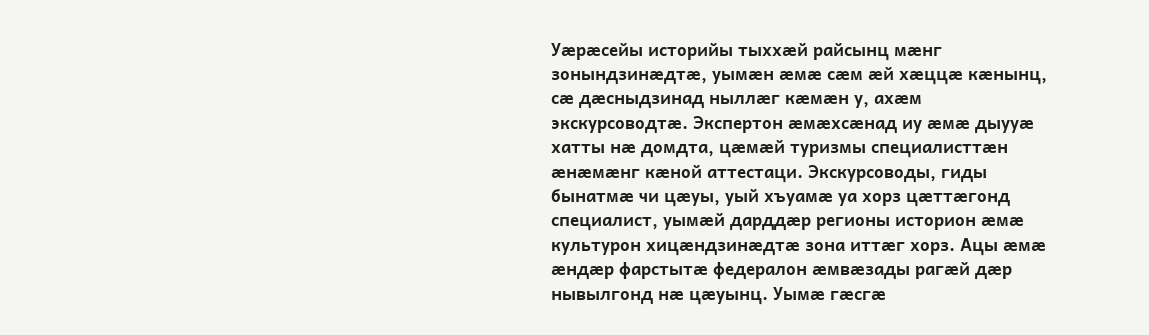Уӕрӕсейы историйы тыххӕй райсынц мӕнг зонындзинӕдтӕ, уымӕн ӕмӕ сӕм ӕй хӕццӕ кӕнынц, сӕ дӕсныдзинад ныллӕг кӕмӕн у, ахӕм экскурсоводтӕ. Экспертон ӕмӕхсӕнад иу ӕмӕ дыууӕ хатты нӕ домдта, цӕмӕй туризмы специалисттӕн ӕнӕмӕнг кӕной аттестаци. Экскурсоводы, гиды бынатмӕ чи цӕуы, уый хъуамӕ уа хорз цӕттӕгонд специалист, уымӕй дарддӕр регионы историон ӕмӕ культурон хицӕндзинӕдтӕ зона иттӕг хорз. Ацы ӕмӕ ӕндӕр фарстытӕ федералон ӕмвӕзады рагӕй дӕр нывылгонд нӕ цӕуынц. Уымӕ гӕсгӕ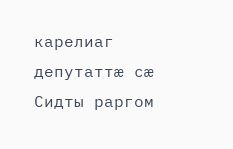карелиаг депутаттӕ сӕ Сидты раргом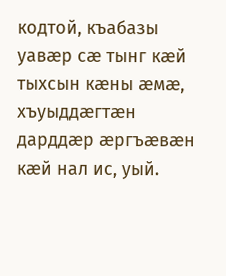кодтой, къабазы уавӕр сӕ тынг кӕй тыхсын кӕны ӕмӕ, хъуыддӕгтӕн дарддӕр ӕргъӕвӕн кӕй нал ис, уый.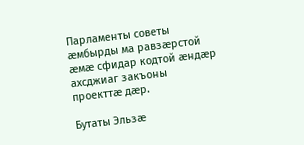Парламенты советы ӕмбырды ма равзӕрстой ӕмӕ сфидар кодтой ӕндӕр ахсджиаг закъоны проекттӕ дӕр.

Бутаты Эльзӕ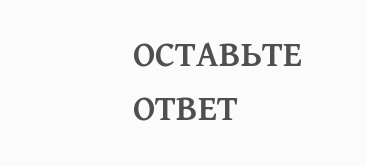ОСТАВЬТЕ ОТВЕТ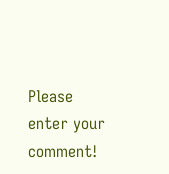Please enter your comment!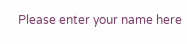Please enter your name here